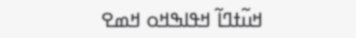ߞߎ߬ߙߣߊ߬ ߞߟߊߒߞߋ ߞߘߐ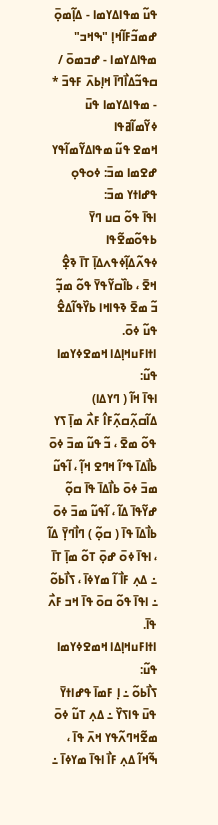ߟߎ߬ ߘߟߊߡߌߘߊ - ߡߊ߲߬ߘߋ߲߫ ߝߘߏ߬ߓߊ߬ߞߊ߲ "ߒߞߏ" ߘߟߊߡߌߘߊ - ߝߏߘߋ߫ / ߛߟߏ߬ߡߊ߯ߣߊ߫ ߞߊ߲ߕߍ߫ ߓߟߏ߫ * - ߘߟߊߡߌߘߊ ߟߎ߫ ߦߌ߬ߘߊ߬ߥߟߊ
ߞߘߐ ߟߎ߬ ߘߟߊߡߌ߬ߘߊ߬ߟߌ ߝߐߘߊ ߘߏ߫: ߦߋߟߋ߲   ߟߝߊߙߌ ߘߏ߫:
ߊߟߊ߫ ߟߋ߬ ߛߎ ߣߌ߫ ߕߟߋ߬ߘߐ߬ߟߊ ߦߟߍ߬ߡߊ߲߬ߦߟߍߡߊ߲߫ ߠߊ߫ ߢߐ߲߮ ߞߐ߫ ، ߕߊ߰ߛߌ߬ߟߌ߫ ߟߋ߬ ߘߏ߲߬ ߏ߬ ߘߐ߫ ߢߟߊߞߊ ߕߌ߰ߟߊ߬ߡߐ߮ ߟߎ߬ ߦߋ߫.
ߊߙߊߓߎߞߊ߲ߡߊ ߞߘߐߦߌߘߊ ߟߎ߬:
ߊߟߊ߫ ߞߊ߬ ( ߣߌߡߊ) ߡߊ߬ߛߍ߲߬ߛߍ߲߬ߓߊ߮ ߓߍ߯ ߘߊ߲߫ ߖߌ ߟߋ߬ ߘߐ߫ ، ߏ߬ ߟߎ߬ ߘߏ߫ ߦߋ߫ ߕߊ߯ߡߊ߫ ߟߴߊ߬ ߞߣߐ ߞߊ߲߬ ، ߊ߬ߟߎ߬ ߘߏ߫ ߦߋ߫ ߕߊ߯ߡߊ߫ ߟߊ߫ ߛߋ߲߬ ߝߌ߬ߟߊ߫ ߡߊ߬ ، ߊ߬ߟߎ߬ ߘߏ߫ ߦߋ߫ ߕߊ߯ߡߊ߫ ߟߊ߫ ( ߛߋ߲߬ ) ߣߊ߯ߣߌ߲߫ ߡߊ߬ ، ߊߟߊ߫ ߦߋ߫ ߝߋ߲߫ ߠߋ߬ ߘߊ߲߫ ߠߊ߫ ߸ ߡߍ߲ ߓߊ߯ ߊ߬ ߘߌߦߊ߫ ، ߖߊ߯ߕߋ߬ ߸ ߊߟߊ߫ ߟߋ߬ ߛߋ߫ ߟߊ߫ ߞߏ ߓߍ߯ ߟߊ߫.
ߊߙߊߓߎߞߊ߲ߡߊ ߞߘߐߦߌߘߊ ߟߎ߬:
ߖߊ߯ߕߋ߬ ߸ ߊ߲ ߓߘߊ߫ ߟߝߊߙߌ߫ ߟߎ߫ ߟߊߖߌ߰ ߸ ߡߍ߲ ߠߎ߬ ߦߋ߫ ߘߐ߬ߞߣߍ߬ߟߌ ߞߍ߫ ߟߊ߫ ، ߒ߬ߞߊ߬ ߡߍ߲ ߓߊ߯ ߊߟߊ߫ ߘߌߦߊ߫ ߸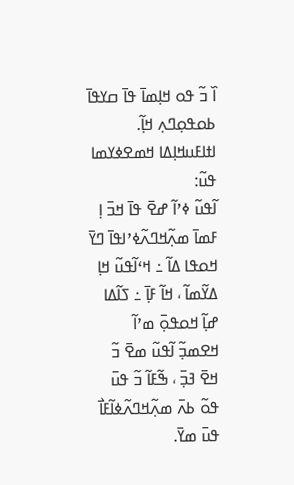ߊ߰ ߏ߬ ߟߋ ߞߊ߲ߘߊ߫ ߟߊ߫ ߛߌߟߊ߫ ߕߋߟߋ߲ߣߍ߲ ߞߊ߲߬.
ߊߙߊߓߎߞߊ߲ߡߊ ߞߘߐߦߌߘߊ ߟߎ߬:
ߊ߬ߟߎ߬ ߦߴߊ߬ ߝߐ߫ ߟߊ߫ ߞߏ߫ ߊ߲ ߓߘߊ߫ ߘߍ߲߬ߞߣߍ߬ߦߴߊߟߊ߫ ߣߌ߫ ߞߋߟߊ ߡߊ߬ ߸ ߞߵߊ߬ߟߎ߬ ߞߊ߲ ߡߌ߬ߘߊ߬ ، ߞߊ߬ ߓߊ߲߫ ߸ ߖߊ߬ߡߊ ߝߊ߲߬ ߞߋߟߋ߲߫ ߘߴߊ߬ ߞߐߘߏ߲߬ ߊ߬ߟߎ߬ ߘߐ߫ ߏ߬ ߞߐ߫ ߔߏ߲߫ ، ߒ߬ߓߊ߬ ߏ߬ ߟߎ߫ ߟߋ߬ ߕߍ߫ ߘߍ߲߬ߞߣߍ߬ߦߊ߬ߓߊ߯ ߟߎ߫ ߘߌ߫.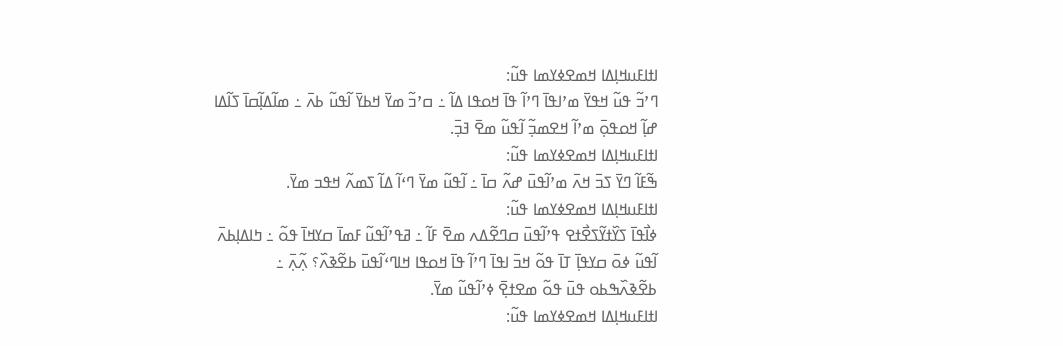ߊߙߊߓߎߞߊ߲ߡߊ ߞߘߐߦߌߘߊ ߟߎ߬:
ߣߴߏ߬ ߟߎ߬ ߞߟߌ߫ ߘߴߊߟߊ߫ ߣߴߊ߬ ߟߊ߫ ߞߋߟߊ ߡߊ߬ ߸ ߛߴߏ߬ ߘߌ߫ ߞߕߌ߫ ߊ߬ߟߎ߬ ߕߍ߫ ߸ ߘߊ߬ߡߊ߲߬ߛߊ߫ ߖߊ߬ߡߊ ߝߊ߲߬ ߞߋߟߋ߲߫ ߘߴߊ߬ ߞߐߘߏ߲߬ ߊ߬ߟߎ߬ ߘߐ߫ ߔߏ߲߫.
ߊߙߊߓߎߞߊ߲ߡߊ ߞߘߐߦߌߘߊ ߟߎ߬:
ߒ߬ߓߊ߬ ߣߌ߫ ߖߏ߫ ߞߍ߫ ߘߴߊ߬ߟߎ߫ ߝߍ߬ ߛߊ߫ ߸ ߊ߬ߟߎ߬ ߘߌ߫ ߣߵߊ߬ ߡߊ߬ ߖߘߍ߬ ߞߟߏ ߘߌ߫.
ߊߙߊߓߎߞߊ߲ߡߊ ߞߘߐߦߌߘߊ ߟߎ߬:
ߦߊ߯ߟߊ߫ ߖߌ߰ߙߌ߬ߖߐ߯ߙߐ ߟߴߊ߬ߟߎ߫ ߛߣߐ߬ߡߍ ߘߐ߫ ߓߊ߬ ߸ ߥߟߴߊ߬ߟߎ߬ ߓߘߊ߫ ߛߌߞߊ߫ ߟߋ߬ ߸ ߤߊߡߊ߲ߕߍ߫ ߊ߬ߟߎ߬ ߦߋ߫ ߛߌߟߊ߲߫ ߠߊ߫ ߟߋ߬ ߞߏ߫ ߊߟߊ߫ ߣߴߊ߬ ߟߊ߫ ߞߋߟߊ ߞߊߣߵߊ߬ߟߎ߫ ߕߐ߬ߢߍ߰؟ ߍ߲߬ߍ߲߫ ߸ ߕߐ߬ߢߍ߰ߒߕߋ ߟߎ߫ ߟߋ߬ ߘߐߙߐ߲߫ ߦߴߊ߬ߟߎ߬ ߘߌ߫.
ߊߙߊߓߎߞߊ߲ߡߊ ߞߘߐߦߌߘߊ ߟߎ߬: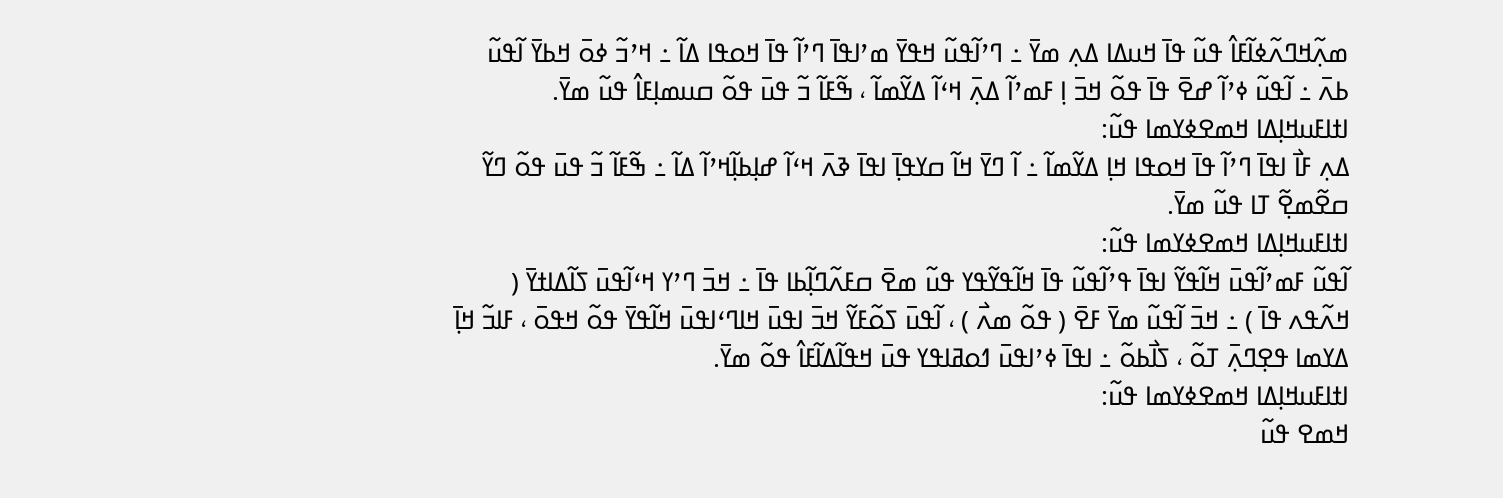ߘߍ߲߬ߞߣߍ߬ߦߊ߬ߓߊ߮ ߟߎ߬ ߟߊ߫ ߞߎߡߊ ߡߍ߲ ߘߌ߫ ߸ ߣߴߊ߬ߟߎ߬ ߞߟߌ߫ ߘߴߊߟߊ߫ ߣߴߊ߬ ߟߊ߫ ߞߋߟߊ ߡߊ߬ ߸ ߞߴߏ߬ ߦߋ߫ ߞߕߌ߫ ߊ߬ߟߎ߬ ߕߍ߫ ߸ ߊ߬ߟߎ߬ ߦߴߊ߬ ߝߐ߫ ߟߊ߫ ߟߋ߬ ߞߏ߫ ߊ߲ ߓߘߴߊ߬ ߡߍ߲߫ ߞߵߊ߬ ߡߌ߬ߘߊ߬ ، ߒ߬ߓߊ߬ ߏ߬ ߟߎ߫ ߟߋ߬ ߛߎߘߊ߲ߓߊ߮ ߟߎ߬ ߘߌ߫.
ߊߙߊߓߎߞߊ߲ߡߊ ߞߘߐߦߌߘߊ ߟߎ߬:
ߡߍ߲ ߓߊ߯ ߊߟߊ߫ ߣߴߊ߬ ߟߊ߫ ߞߋߟߊ ߞߊ߲ ߡߌ߬ߘߊ߬ ߸ ߊ߬ ߣߌ߫ ߞߊ߬ ߛߌߟߊ߲߫ ߊߟߊ߫ ߢߍ߫ ߞߵߊ߬ ߝߊ߲ߕߊ߲߬ߞߴߊ߬ ߡߊ߬ ߸ ߒ߬ߓߊ߬ ߏ߬ ߟߎ߫ ߟߋ߬ ߣߌ߬ ߛߐ߬ߘߐ߲߬ ߠߊ ߟߎ߬ ߘߌ߫.
ߊߙߊߓߎߞߊ߲ߡߊ ߞߘߐߦߌߘߊ ߟߎ߬:
ߊ߬ߟߎ߬ ߓߘߴߊ߬ߟߎ߫ ߞߊ߬ߟߌ߬ ߊߟߊ߫ ߟߴߊ߬ߟߎ߬ ߟߊ߫ ߞߊ߬ߟߌ߬ߟߌ ߟߎ߬ ߘߐ߫ ߛߓߍ߬ߣߊ߲߬ߕߊ ߟߊ߫ ߸ ߞߏ߫ ߣߴߌ ߞߵߊ߬ߟߎ߫ ߖߊ߬ߡߊߙߌ߫ ( ߞߍ߬ߟߍ ߟߊ߫ ) ߸ ߞߏ߫ ߊ߬ߟߎ߬ ߘߌ߫ ߓߐ߫ ( ߟߋ߬ ߘߍ߯ ) ، ߊ߬ߟߎ߫ ߖߋ߬ߓߌ߬ ߞߏ߫ ߊߟߎ߫ ߞߊߣߵߊߟߎ߫ ߞߊ߬ߟߌ߫ ߟߋ߬ ߞߟߋ߫ ، ߓߊߏ߬ ߞߊ߲߫ ߡߌߘߊ ߟߐ߲ߣߍ߲߫ ߠߋ߬ ، ߖߊ߯ߕߋ߬ ߸ ߊߟߊ߫ ߦߴߊߟߎ߫ ߗߋߥߊߟߌ ߟߎ߫ ߞߟߊ߬ߡߊ߬ߓߊ߮ ߟߋ߬ ߘߌ߫.
ߊߙߊߓߎߞߊ߲ߡߊ ߞߘߐߦߌߘߊ ߟߎ߬:
ߞߘߐ ߟߎ߬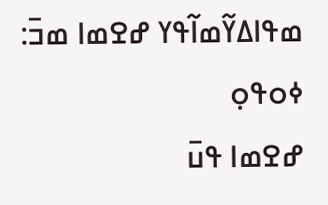ߘߟߊߡߌ߬ߘߊ߬ߟߌ ߝߐߘߊ ߘߏ߫: ߦߋߟߋ߲
ߝߐߘߊ ߟߎ߫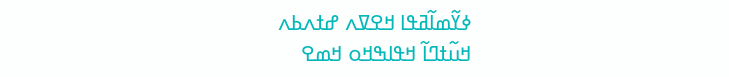ߦߌ߬ߘߊ߬ߥߟߊ ߞߐߜߍ ߝߙߍߕߍ
ߞߎ߬ߙߣߊ߬ ߞߟߊߒߞߋ ߞߘߐ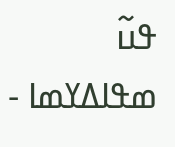ߟߎ߬ ߘߟߊߡߌߘߊ -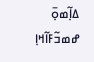ߡߊ߲߬ߘߋ߲߫ ߝߘߏ߬ߓߊ߬ߞߊ߲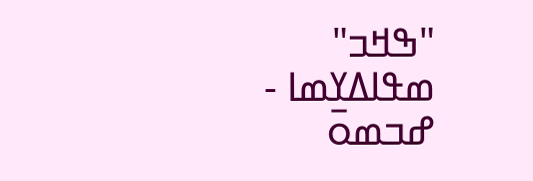"ߒߞߏ" ߘߟߊߡߌߘߊ - ߝߏߘߋ߫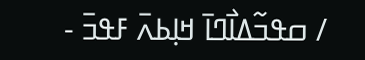/ ߛߟߏ߬ߡߊ߯ߣߊ߫ ߞߊ߲ߕߍ߫ ߓߟߏ߫ -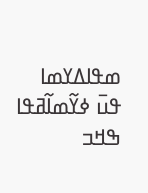ߘߟߊߡߌߘߊ ߟߎ߫ ߦߌ߬ߘߊ߬ߥߟߊ
ߒߞߏ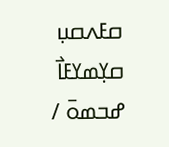ߛߓߍߛߎ߲ ߛߌ߲ߘߌߓߊ߯ ߝߏߘߋ߫ /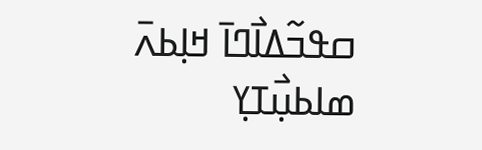ߛߟߏ߬ߡߊ߯ߣߊ߫ ߞߊ߲ߕߍ߫
ߘߊߕߎ߲߯ߠߌ߲